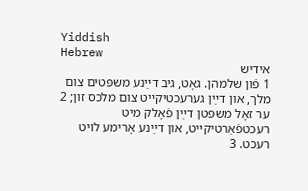Yiddish
Hebrew
אידיש
1 פֿון שלמהן. גאָט, גיב דײַנע משפּטים צום מלך, און דײַן גערעכטיקײט צום מלכס זון; 2 ער זאָל משפּטן דײַן פֿאָלק מיט רעכטפֿאַרטיקײט, און דײַנע אָרימע לױט רעכט. 3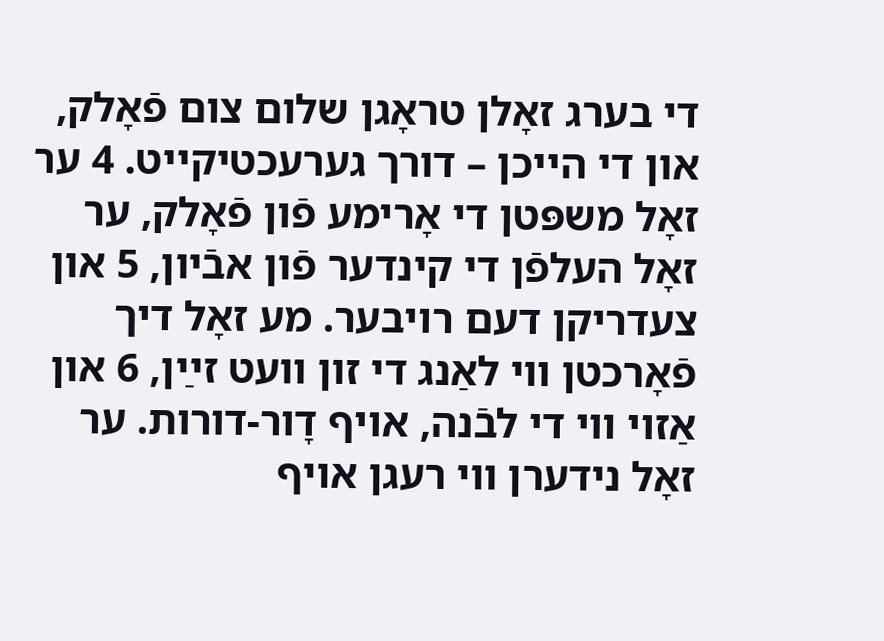די בערג זאָלן טראָגן שלום צום פֿאָלק, און די הײכן – דורך גערעכטיקײט. 4 ער זאָל משפּטן די אָרימע פֿון פֿאָלק, ער זאָל העלפֿן די קינדער פֿון אבֿיון, 5 און צעדריקן דעם רױבער. מע זאָל דיך פֿאָרכטן װי לאַנג די זון װעט זײַן, 6 און אַזױ װי די לבֿנה, אױף דָור-דורות. ער זאָל נידערן װי רעגן אױף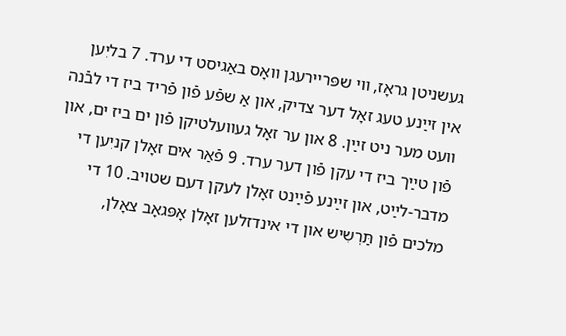געשניטן גראָז, װי שפּרײרעגן װאָס באַגיסט די ערד. 7 בליִען אין זײַנע טעג זאָל דער צדיק, און אַ שפֿע פֿון פֿריד ביז די לבֿנה װעט מער ניט זײַן. 8 און ער זאָל געװעלטיקן פֿון ים ביז ים, און פֿון טײַך ביז די עקן פֿון דער ערד. 9 פֿאַר אים זאָלן קניִען די מדבר-לײַט, און זײַנע פֿײַנט זאָלן לעקן דעם שטױב. 10 די מלכים פֿון תַּרְשִיש און די אינדזלען זאָלן אָפּגאָב צאָלן,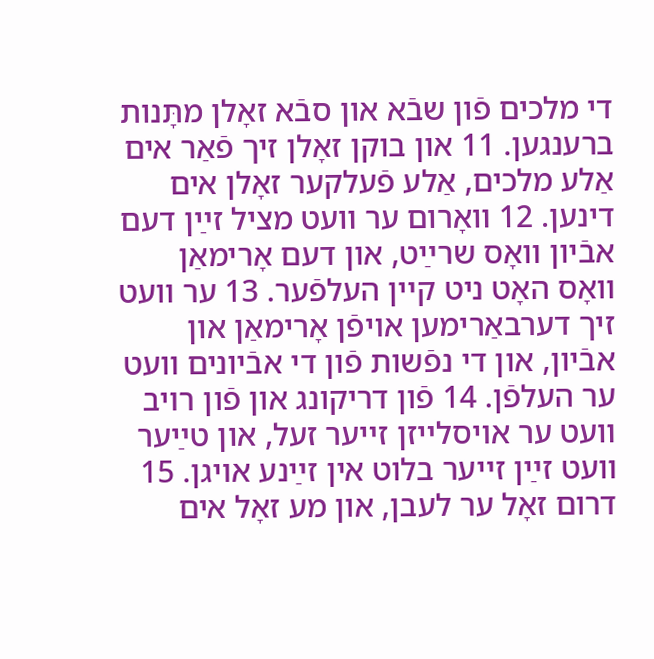די מלכים פֿון שבֿא און סבֿא זאָלן מתָּנות ברענגען. 11 און בוקן זאָלן זיך פֿאַר אים אַלע מלכים, אַלע פֿעלקער זאָלן אים דינען. 12 װאָרום ער װעט מציל זײַן דעם אבֿיון װאָס שרײַט, און דעם אָרימאַן װאָס האָט ניט קײן העלפֿער. 13 ער װעט זיך דערבאַרימען אױפֿן אָרימאַן און אבֿיון, און די נפֿשות פֿון די אבֿיונים װעט ער העלפֿן. 14 פֿון דריקונג און פֿון רױב װעט ער אױסלײזן זײער זעל, און טײַער װעט זײַן זײער בלוט אין זײַנע אױגן. 15 דרום זאָל ער לעבן, און מע זאָל אים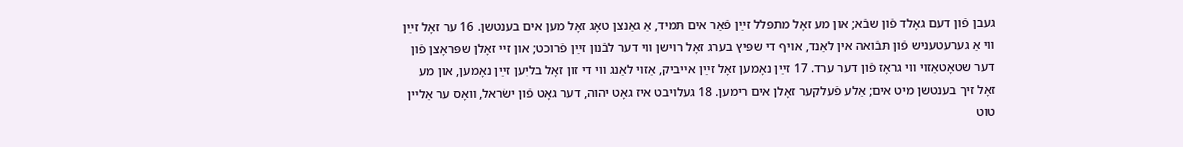געבן פֿון דעם גאָלד פֿון שבֿא; און מע זאָל מתפּלל זײַן פֿאַר אים תּמיד, אַ גאַנצן טאָג זאָל מען אים בענטשן. 16 ער זאָל זײַן װי אַ גערעטעניש פֿון תּבֿואה אין לאַנד, אױף די שפּיץ בערג זאָל רױשן װי דער לבֿנון זײַן פֿרוכט; און זײ זאָלן שפּראָצן פֿון דער שטאָטאַזױ װי גראָז פֿון דער ערד. 17 זײַן נאָמען זאָל זײַן אײביק, אַזױ לאַנג װי די זון זאָל בליִען זײַן נאָמען, און מע זאָל זיך בענטשן מיט אים; אַלע פֿעלקער זאָלן אים רימען. 18 געלױבט איז גאָט יהוה, דער גאָט פֿון ישׂראל, װאָס ער אַלײן טוט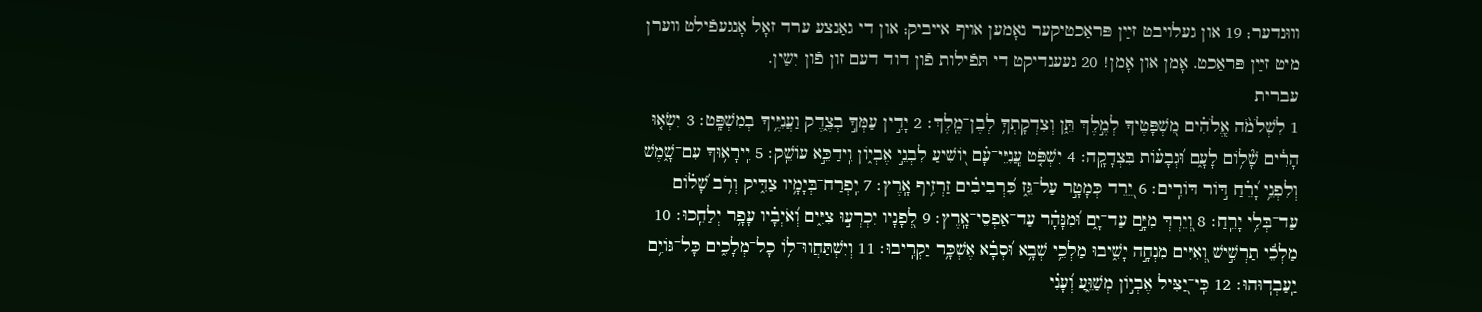װוּנדער; 19 און געלױבט זײַן פּראַכטיקער נאָמען אױף אײביק; און די גאַנצע ערד זאָל אָנגעפֿילט װערן מיט זײַן פּראַכט. אָמן און אָמן! 20 געענדיקט די תּפֿילות פֿון דוד דעם זון פֿון יִשַין.
עברית
1 לִשְׁלֹמֹ֨ה אֱ‍ֽלֹהִ֗ים מִ֭שְׁפָּטֶיךָ לְמֶ֣לֶךְ תֵּ֑ן וְצִדְקָתְךָ֥ לְבֶן־מֶֽלֶךְ׃ 2 יָדִ֣ין עַמְּךָ֣ בְצֶ֑דֶק וַעֲנִיֶּ֥יךָ בְמִשְׁפָּֽט׃ 3 יִשְׂא֤וּ הָרִ֓ים שָׁ֘ל֥וֹם לָעָ֑ם וּ֝גְבָע֗וֹת בִּצְדָקָֽה׃ 4 יִשְׁפֹּ֤ט עֲ‍ֽנִיֵּי־עָ֗ם י֭וֹשִׁיעַ לִבְנֵ֣י אֶבְי֑וֹן וִֽידַכֵּ֣א עוֹשֵֽׁק׃ 5 יִֽירָא֥וּךָ עִם־שָׁ֑מֶשׁ וְלִפְנֵ֥י יָ֝רֵ֗חַ דּ֣וֹר דּוֹרִֽים׃ 6 יֵ֭רֵד כְּמָטָ֣ר עַל־גֵּ֑ז כִּ֝רְבִיבִ֗ים זַרְזִ֥יף אָֽרֶץ׃ 7 יִֽפְרַח־בְּיָמָ֥יו צַדִּ֑יק וְרֹ֥ב שָׁ֝ל֗וֹם עַד־בְּלִ֥י יָרֵֽחַ׃ 8 וְ֭יֵרְדְּ מִיָּ֣ם עַד־יָ֑ם וּ֝מִנָּהָ֗ר עַד־אַפְסֵי־אָֽרֶץ׃ 9 לְ֭פָנָיו יִכְרְע֣וּ צִיִּ֑ים וְ֝אֹיְבָ֗יו עָפָ֥ר יְלַחֵֽכוּ׃ 10 מַלְכֵ֬י תַרְשִׁ֣ישׁ וְ֭אִיִּים מִנְחָ֣ה יָשִׁ֑יבוּ מַלְכֵ֥י שְׁבָ֥א וּ֝סְבָ֗א אֶשְׁכָּ֥ר יַקְרִֽיבוּ׃ 11 וְיִשְׁתַּחֲווּ־ל֥וֹ כָל־מְלָכִ֑ים כָּל־גּוֹיִ֥ם יַֽעַבְדֽוּהוּ׃ 12 כִּֽי־יַ֭צִּיל אֶבְי֣וֹן מְשַׁוֵּ֑עַ וְ֝עָנִ֗י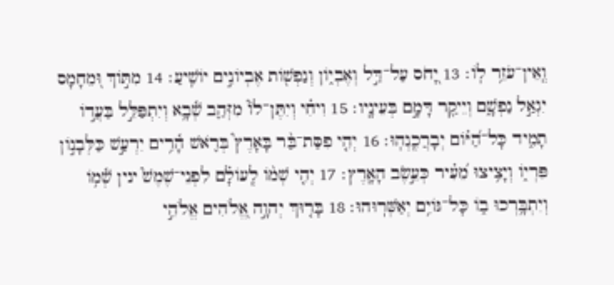וְֽאֵין־עֹזֵ֥ר לֽוֹ׃ 13 יָ֭חֹס עַל־דַּ֣ל וְאֶבְי֑וֹן וְנַפְשׁ֖וֹת אֶבְיוֹנִ֣ים יוֹשִֽׁיעַ׃ 14 מִתּ֣וֹךְ וּ֭מֵחָמָס יִגְאַ֣ל נַפְשָׁ֑ם וְיֵיקַ֖ר דָּמָ֣ם בְּעֵינָֽיו׃ 15 וִיחִ֗י וְיִתֶּן־לוֹ֮ מִזְּהַ֪ב שְׁ֫בָ֥א וְיִתְפַּלֵּ֣ל בַּעֲד֣וֹ תָמִ֑יד כָּל־הַ֝יּ֗וֹם יְבָרֲכֶֽנְהֽוּ׃ 16 יְהִ֤י פִסַּת־בַּ֨ר בָּאָרֶץ֮ בְּרֹ֪אשׁ הָ֫רִ֥ים יִרְעַ֣שׁ כַּלְּבָנ֣וֹן פִּרְי֑וֹ וְיָצִ֥יצוּ מֵ֝עִ֗יר כְּעֵ֣שֶׂב הָאָֽרֶץ׃ 17 יְהִ֤י שְׁמ֨וֹ לְֽעוֹלָ֗ם לִפְנֵי־שֶׁמֶשׁ֮ ינין שְׁ֫מ֥וֹ וְיִתְבָּ֥רְכוּ ב֑וֹ כָּל־גּוֹיִ֥ם יְאַשְּׁרֽוּהוּ׃ 18 בָּר֤וּךְ יְהוָ֣ה אֱ֭לֹהִים אֱלֹהֵ֣י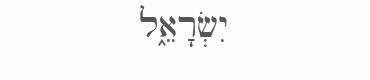יִשְׂרָאֵ֑ל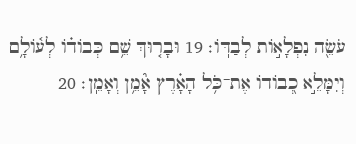עֹשֵׂ֖ה נִפְלָא֣וֹת לְבַדּֽוֹ׃ 19 וּבָר֤וּךְ שֵׁ֥ם כְּבוֹד֗וֹ לְע֫וֹלָ֥ם וְיִמָּלֵ֣א כְ֭בוֹדוֹ אֶת־כֹּ֥ל הָאָ֗רֶץ אָ֘מֵ֥ן וְאָמֵֽן׃ 20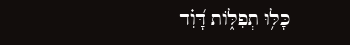כָּלּ֥וּ תְפִלּ֑וֹת דָּ֝וִ֗ד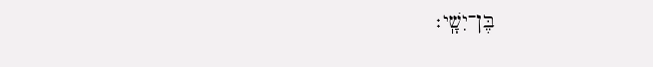בֶּן־יִשָֽׁי׃